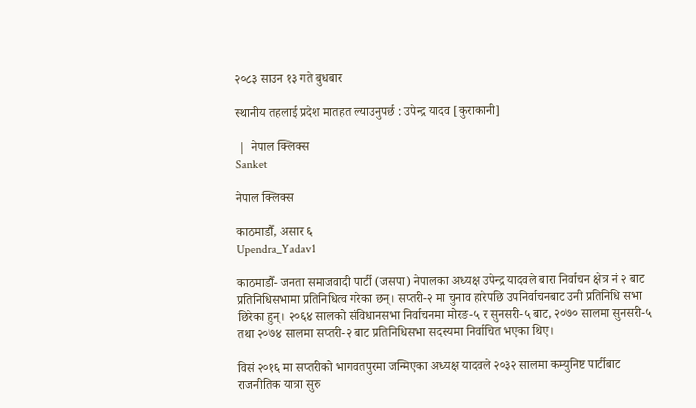२०८३ साउन १३ गते बुधबार

स्थानीय तहलाई प्रदेश मातहत ल्याउनुपर्छ : उपेन्द्र यादव [कुराकानी]

 |  नेपाल क्लिक्स
Sanket

नेपाल क्लिक्स

काठमाडौँ, असार ६
Upendra_Yadav1

काठमाडौँ- जनता समाजवादी पार्टी (जसपा) नेपालका अध्यक्ष उपेन्द्र यादवले बारा निर्वाचन क्षेत्र नं २ बाट प्रतिनिधिसभामा प्रतिनिधित्व गरेका छन्। सप्तरी-२ मा चुनाव हारेपछि उपनिर्वाचनबाट उनी प्रतिनिधि सभा छिरेका हुन्। २०६४ सालको संविधानसभा निर्वाचनमा मोरङ-५ र सुनसरी-५ बाट, २०७० सालमा सुनसरी-५ तथा २०७४ सालमा सप्तरी-२ बाट प्रतिनिधिसभा सदस्यमा निर्वाचित भएका थिए।

विसं २०१६ मा सप्तरीको भागवतपुरमा जन्मिएका अध्यक्ष यादवले २०३२ सालमा कम्युनिष्ट पार्टीबाट राजनीतिक यात्रा सुरु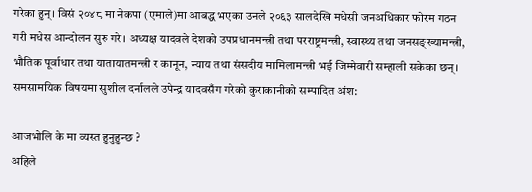गरेका हुन्। विसं २०४८ मा नेकपा (एमाले)मा आबद्ध भएका उनले २०६३ सालदेखि मधेसी जनअधिकार फोरम गठन गरी मधेस आन्दोलन सुरु गरे। अध्यक्ष यादवले देशको उपप्रधानमन्त्री तथा परराष्ट्रमन्त्री, स्वास्थ्य तथा जनसङ्ख्यामन्त्री, भौतिक पूर्वाधार तथा यातायातमन्त्री र कानून, न्याय तथा संसदीय मामिलामन्त्री भई जिम्मेवारी सम्हाली सकेका छन्। समसामयिक विषयमा सुशील दर्नालले उपेन्द्र यादवसँग गरेको कुराकानीको सम्पादित अंश:

आजभोलि के मा व्यस्त हुनुहुन्छ ?
अहिले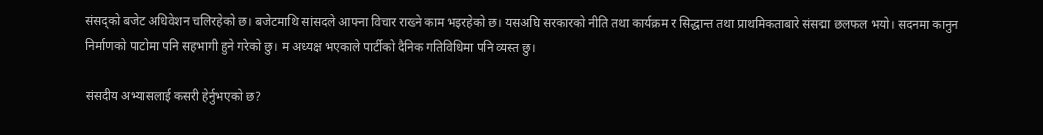संसद्को बजेट अधिवेशन चलिरहेको छ। बजेटमाथि सांसदले आफ्ना विचार राख्ने काम भइरहेको छ। यसअघि सरकारको नीति तथा कार्यक्रम र सिद्धान्त तथा प्राथमिकताबारे संसद्मा छलफल भयो। सदनमा कानुन निर्माणको पाटोमा पनि सहभागी हुने गरेको छु। म अध्यक्ष भएकाले पार्टीको दैनिक गतिविधिमा पनि व्यस्त छु।

संसदीय अभ्यासलाई कसरी हेर्नुभएको छ?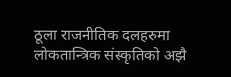ठूला राजनीतिक दलहरुमा लोकतान्त्रिक संस्कृतिको अझै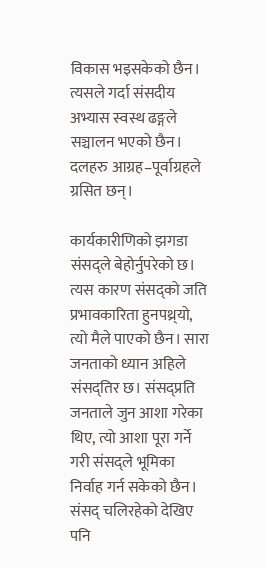विकास भइसकेको छैन। त्यसले गर्दा संसदीय अभ्यास स्वस्थ ढङ्गले सञ्चालन भएको छैन। दलहरु आग्रह–पूर्वाग्रहले ग्रसित छन्।

कार्यकारीणिको झगडा संसद्ले बेहोर्नुपरेको छ। त्यस कारण संसद्को जति प्रभावकारिता हुनपथ्र्यो, त्यो मैले पाएको छैन। सारा जनताको ध्यान अहिले संसद्तिर छ। संसद्प्रति जनताले जुन आशा गरेका थिए, त्यो आशा पूरा गर्ने गरी संसद्ले भूमिका निर्वाह गर्न सकेको छैन। संसद् चलिरहेको देखिए पनि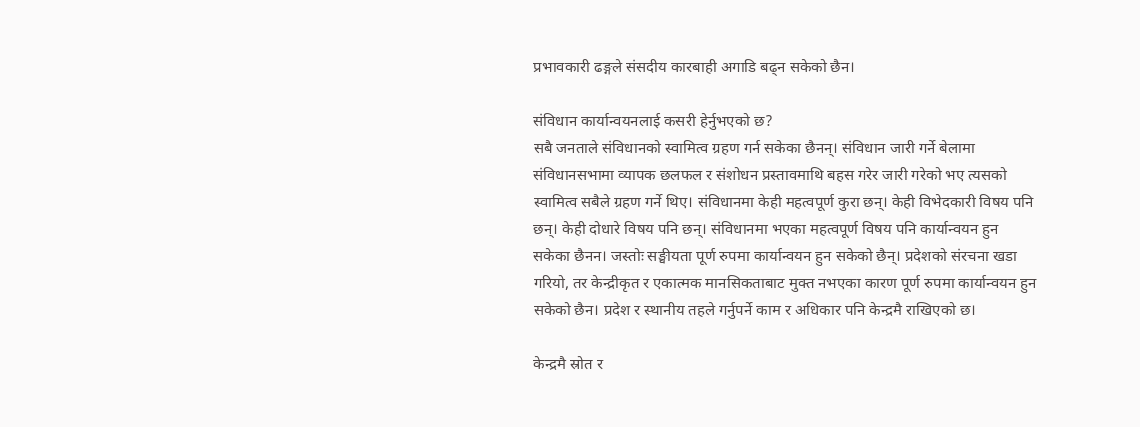प्रभावकारी ढङ्गले संसदीय कारबाही अगाडि बढ्न सकेको छैन।

संविधान कार्यान्वयनलाई कसरी हेर्नुभएको छ?
सबै जनताले संविधानको स्वामित्व ग्रहण गर्न सकेका छैनन्। संविधान जारी गर्ने बेलामा संविधानसभामा व्यापक छलफल र संशोधन प्रस्तावमाथि बहस गरेर जारी गरेको भए त्यसको स्वामित्व सबैले ग्रहण गर्ने थिए। संविधानमा केही महत्वपूर्ण कुरा छन्। केही विभेदकारी विषय पनि छन्। केही दोधारे विषय पनि छन्। संविधानमा भएका महत्वपूर्ण विषय पनि कार्यान्वयन हुन सकेका छैनन। जस्तोः सङ्घीयता पूर्ण रुपमा कार्यान्वयन हुन सकेको छैन्। प्रदेशको संरचना खडा गरियो, तर केन्द्रीकृत र एकात्मक मानसिकताबाट मुक्त नभएका कारण पूर्ण रुपमा कार्यान्वयन हुन सकेको छैन। प्रदेश र स्थानीय तहले गर्नुपर्ने काम र अधिकार पनि केन्द्रमै राखिएको छ।

केन्द्रमै स्रोत र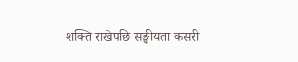शक्ति राखेपछि सङ्घीयता कसरी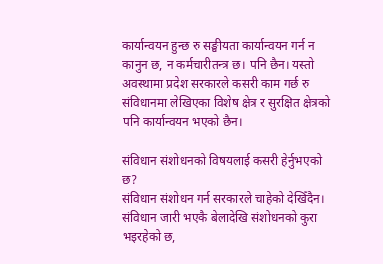कार्यान्वयन हुन्छ रु सङ्घीयता कार्यान्वयन गर्न न कानुन छ, न कर्मचारीतन्त्र छ। पनि छैन। यस्तो अवस्थामा प्रदेश सरकारले कसरी काम गर्छ रु संविधानमा लेखिएका विशेष क्षेत्र र सुरक्षित क्षेत्रको पनि कार्यान्वयन भएको छैन।

संविधान संशोधनको विषयलाई कसरी हेर्नुभएको छ?
संविधान संशोधन गर्न सरकारले चाहेको देखिँदैन। संविधान जारी भएकै बेलादेखि संशोधनको कुरा भइरहेको छ,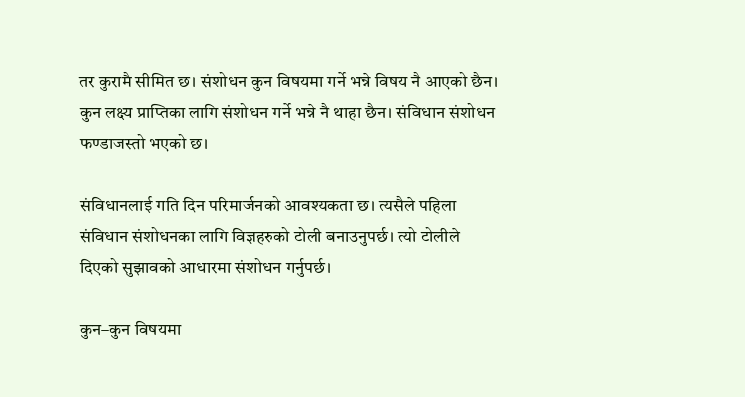तर कुरामै सीमित छ। संशोधन कुन विषयमा गर्ने भन्ने विषय नै आएको छैन। कुन लक्ष्य प्राप्तिका लागि संशोधन गर्ने भन्ने नै थाहा छैन। संविधान संशोधन फण्डाजस्तो भएको छ।

संविधानलाई गति दिन परिमार्जनको आवश्यकता छ। त्यसैले पहिला संविधान संशोधनका लागि विज्ञहरुको टोली बनाउनुपर्छ। त्यो टोलीले दिएको सुझावको आधारमा संशोधन गर्नुपर्छ।

कुन–कुन विषयमा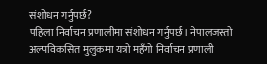संशोधन गर्नुपर्छ?
पहिला निर्वाचन प्रणालीमा संशोधन गर्नुपर्छ। नेपालजस्तो अल्पविकसित मुलुकमा यत्रो महँगो निर्वाचन प्रणाली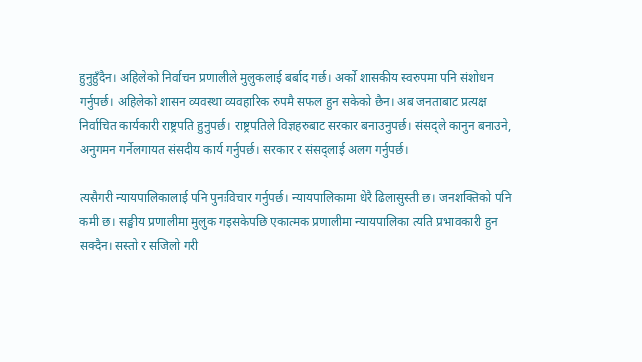हुनुहुँदैन। अहिलेको निर्वाचन प्रणालीले मुलुकलाई बर्बाद गर्छ। अर्को शासकीय स्वरुपमा पनि संशोधन गर्नुपर्छ। अहिलेको शासन व्यवस्था व्यवहारिक रुपमै सफल हुन सकेको छैन। अब जनताबाट प्रत्यक्ष निर्वाचित कार्यकारी राष्ट्रपति हुनुपर्छ। राष्ट्रपतिले विज्ञहरुबाट सरकार बनाउनुपर्छ। संसद्ले कानुन बनाउने, अनुगमन गर्नेलगायत संसदीय कार्य गर्नुपर्छ। सरकार र संसद्लाई अलग गर्नुपर्छ।

त्यसैगरी न्यायपालिकालाई पनि पुनःविचार गर्नुपर्छ। न्यायपालिकामा धेरै ढिलासुस्ती छ। जनशक्तिको पनि कमी छ। सङ्घीय प्रणालीमा मुलुक गइसकेपछि एकात्मक प्रणालीमा न्यायपालिका त्यति प्रभावकारी हुन सक्दैन। सस्तो र सजिलो गरी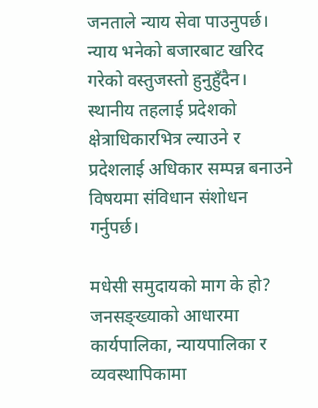जनताले न्याय सेवा पाउनुपर्छ। न्याय भनेको बजारबाट खरिद गरेको वस्तुजस्तो हुनुहुँदैन। स्थानीय तहलाई प्रदेशको क्षेत्राधिकारभित्र ल्याउने र प्रदेशलाई अधिकार सम्पन्न बनाउने विषयमा संविधान संशोधन गर्नुपर्छ।

मधेसी समुदायको माग के हो?
जनसङ्ख्याको आधारमा कार्यपालिका, न्यायपालिका र व्यवस्थापिकामा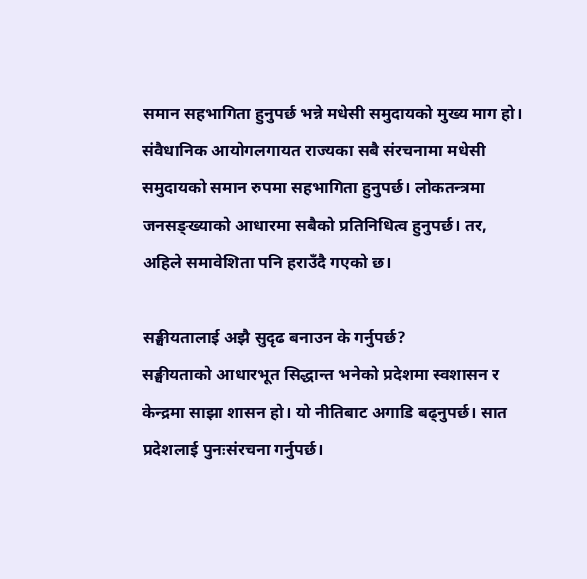समान सहभागिता हुनुपर्छ भन्ने मधेसी समुदायको मुख्य माग हो। संवैधानिक आयोगलगायत राज्यका सबै संरचनामा मधेसी समुदायको समान रुपमा सहभागिता हुनुपर्छ। लोकतन्त्रमा जनसङ्ख्याको आधारमा सबैको प्रतिनिधित्व हुनुपर्छ। तर, अहिले समावेशिता पनि हराउँदै गएको छ।

सङ्घीयतालाई अझै सुदृढ बनाउन के गर्नुपर्छ?
सङ्घीयताको आधारभूत सिद्धान्त भनेको प्रदेशमा स्वशासन र केन्द्रमा साझा शासन हो। यो नीतिबाट अगाडि बढ्नुपर्छ। सात प्रदेशलाई पुनःसंरचना गर्नुपर्छ।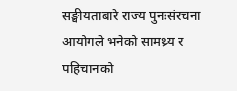सङ्घीयताबारे राज्य पुनःसंरचना आयोगले भनेको सामथ्र्य र पहिचानको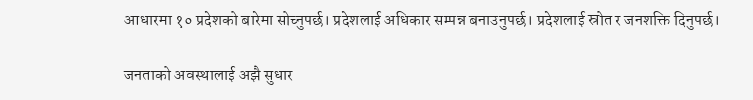आधारमा १० प्रदेशको बारेमा सोच्नुपर्छ। प्रदेशलाई अधिकार सम्पन्न बनाउनुपर्छ। प्रदेशलाई स्रोत र जनशक्ति दिनुपर्छ।

जनताको अवस्थालाई अझै सुधार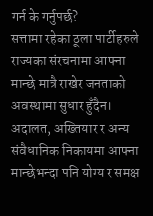गर्न के गर्नुपर्छ?
सत्तामा रहेका ठूला पार्टीहरुले राज्यका संरचनामा आफ्ना मान्छे मात्रै राखेर जनताको अवस्थामा सुधार हुँदैन। अदालत, अख्तियार र अन्य संवैधानिक निकायमा आफ्ना मान्छेभन्दा पनि योग्य र समक्ष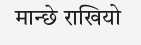मान्छे राखियो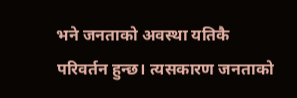भने जनताको अवस्था यतिकै परिवर्तन हुन्छ। त्यसकारण जनताको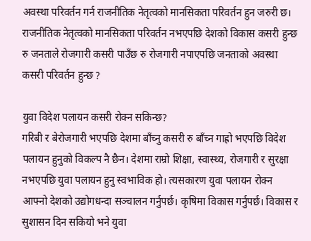अवस्था परिवर्तन गर्न राजनीतिक नेतृत्वको मानसिकता परिवर्तन हुन जरुरी छ। राजनीतिक नेतृत्वको मानसिकता परिवर्तन नभएपछि देशको विकास कसरी हुन्छ रु जनताले रोजगारी कसरी पाउँछ रु रोजगारी नपाएपछि जनताको अवस्था कसरी परिवर्तन हुन्छ ?

युवा विदेश पलायन कसरी रोक्न सकिन्छ?
गरिबी र बेरोजगारी भएपछि देशमा बाँच्नु कसरी रु बाँच्न गाह्रो भएपछि विदेश पलायन हुनुको विकल्प नै छैन। देशमा राम्रो शिक्षा, स्वास्थ्य, रोजगारी र सुरक्षा नभएपछि युवा पलायन हुनु स्वभाविक हो। त्यसकारण युवा पलायन रोक्न आफ्नो देशको उद्योगधन्दा सञ्चालन गर्नुपर्छ। कृषिमा विकास गर्नुपर्छ। विकास र सुशासन दिन सकियो भने युवा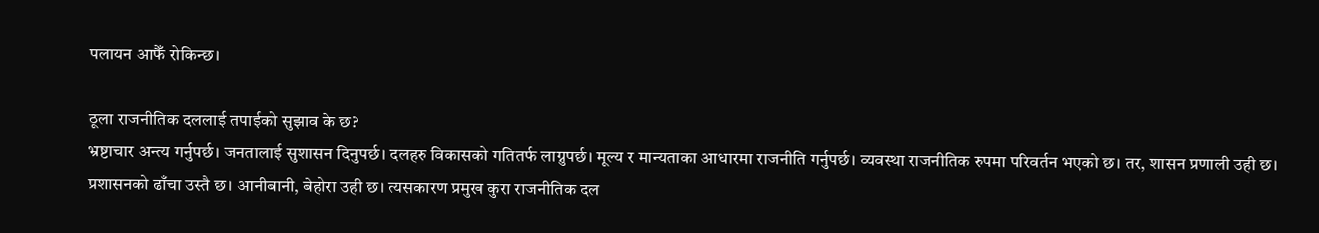पलायन आफैँ रोकिन्छ।

ठूला राजनीतिक दललाई तपाईको सुझाव के छ?
भ्रष्टाचार अन्त्य गर्नुपर्छ। जनतालाई सुशासन दिनुपर्छ। दलहरु विकासको गतितर्फ लाग्नुपर्छ। मूल्य र मान्यताका आधारमा राजनीति गर्नुपर्छ। व्यवस्था राजनीतिक रुपमा परिवर्तन भएको छ। तर, शासन प्रणाली उही छ। प्रशासनको ढाँचा उस्तै छ। आनीबानी, बेहोरा उही छ। त्यसकारण प्रमुख कुरा राजनीतिक दल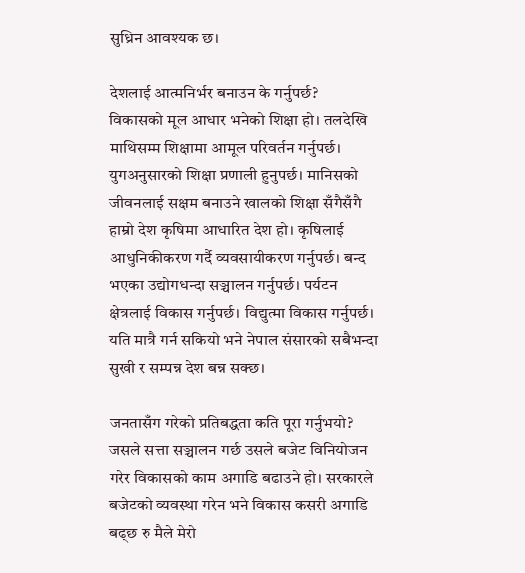सुध्रिन आवश्यक छ।

देशलाई आत्मनिर्भर बनाउन के गर्नुपर्छ?
विकासको मूल आधार भनेको शिक्षा हो। तलदेखि माथिसम्म शिक्षामा आमूल परिवर्तन गर्नुपर्छ। युगअनुसारको शिक्षा प्रणाली हुनुपर्छ। मानिसको जीवनलाई सक्षम बनाउने खालको शिक्षा सँगैसँगै हाम्रो देश कृषिमा आधारित देश हो। कृषिलाई आधुनिकीकरण गर्दै व्यवसायीकरण गर्नुपर्छ। बन्द भएका उद्योगधन्दा सञ्चालन गर्नुपर्छ। पर्यटन क्षेत्रलाई विकास गर्नुपर्छ। विद्युत्मा विकास गर्नुपर्छ। यति मात्रै गर्न सकियो भने नेपाल संसारको सबैभन्दा सुखी र सम्पन्न देश बन्न सक्छ।

जनतासँग गरेको प्रतिबद्धता कति पूरा गर्नुभयो?
जसले सत्ता सञ्चालन गर्छ उसले बजेट विनियोजन गरेर विकासको काम अगाडि बढाउने हो। सरकारले बजेटको व्यवस्था गरेन भने विकास कसरी अगाडि बढ्छ रु मैले मेरो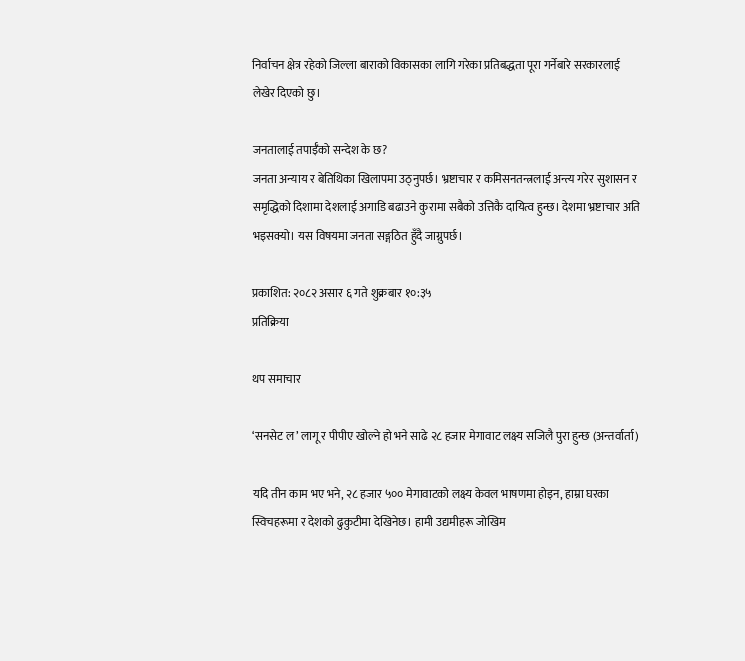निर्वाचन क्षेत्र रहेको जिल्ला बाराको विकासका लागि गरेका प्रतिबद्धता पूरा गर्नेबारे सरकारलाई लेखेर दिएको छु।

जनतालाई तपाईँको सन्देश के छ?
जनता अन्याय र बेतिथिका खिलापमा उठ्नुपर्छ। भ्रष्टाचार र कमिसनतन्त्रलाई अन्त्य गरेर सुशासन र समृद्धिको दिशामा देशलाई अगाडि बढाउने कुरामा सबैको उत्तिकै दायित्व हुन्छ। देशमा भ्रष्टाचार अति भइसक्यो। यस विषयमा जनता सङ्गठित हुँदै जाग्नुपर्छ।

प्रकाशित: २०८२ असार ६ गते शुक्रबार १०:३५
प्रतिक्रिया

थप समाचार

‘सनसेट ल’ लागू र पीपीए खोल्ने हो भने साढे २८ हजार मेगावाट लक्ष्य सजिलै पुरा हुन्छ (अन्तर्वार्ता)

यदि तीन काम भए भने, २८ हजार ५०० मेगावाटको लक्ष्य केवल भाषणमा होइन, हाम्रा घरका स्विचहरूमा र देशको ढुकुटीमा देखिनेछ। हामी उद्यमीहरू जोखिम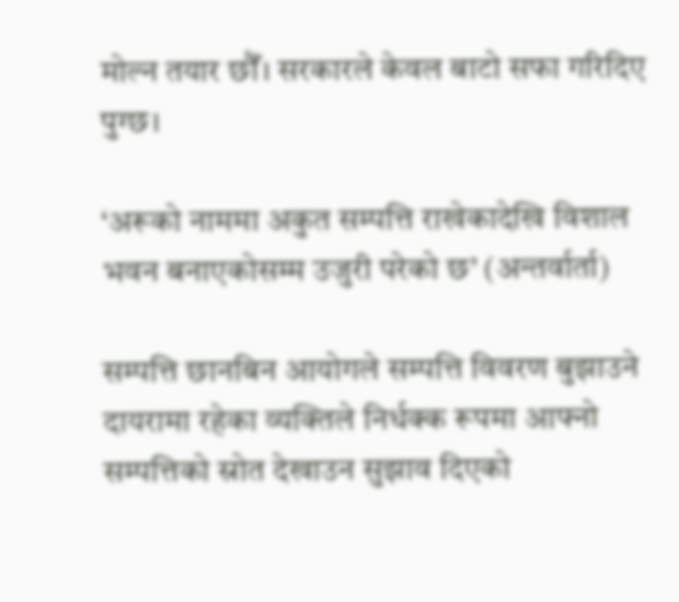मोल्न तयार छौँ। सरकारले केवल बाटो सफा गरिदिए पुग्छ।

‘अरूको नाममा अकुत सम्पत्ति राखेकादेखि विशाल भवन बनाएकोसम्म उजुरी परेको छ’ (अन्तर्वार्ता)

सम्पत्ति छानबिन आयोगले सम्पत्ति विवरण बुझाउने दायरामा रहेका व्यक्तिले निर्धक्क रूपमा आफ्नो सम्पत्तिको स्रोत देखाउन सुझाव दिएको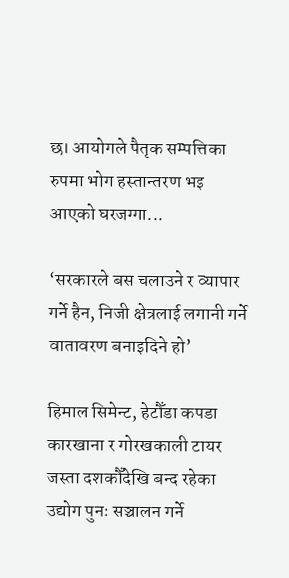छ। आयोगले पैतृक सम्पत्तिका रुपमा भोग हस्तान्तरण भइ आएको घरजग्गा...

‘सरकारले बस चलाउने र व्यापार गर्ने हैन, निजी क्षेत्रलाई लगानी गर्ने वातावरण बनाइदिने हो’

हिमाल सिमेन्ट, हेटौँडा कपडा कारखाना र गोरखकाली टायर जस्ता दशकौँदेखि बन्द रहेका उद्योग पुनः सञ्चालन गर्ने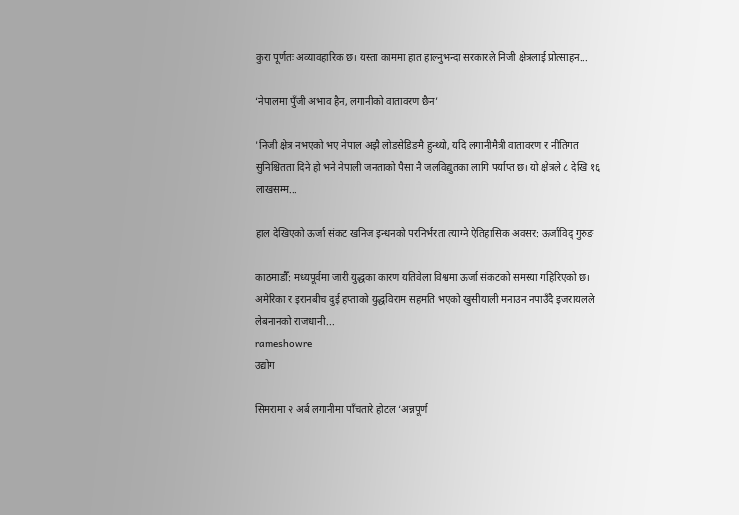कुरा पूर्णतः अव्यावहारिक छ। यस्ता काममा हात हाल्नुभन्दा सरकारले निजी क्षेत्रलाई प्रोत्साहन...

‘नेपालमा पुँजी अभाव हैन, लगानीको वातावरण छैन’

'निजी क्षेत्र नभएको भए नेपाल अझै लोडसेडिङमै हुन्थ्यो, यदि लगानीमैत्री वातावरण र नीतिगत सुनिश्चितता दिने हो भने नेपाली जनताको पैसा नै जलविद्युतका लागि पर्याप्त छ। यो क्षेत्रले ८ देखि १६ लाखसम्म...

हाल देखिएको ऊर्जा संकट खनिज इन्धनको परनिर्भरता त्याग्ने ऐतिहासिक अवसर: ऊर्जाविद् गुरुङ

काठमाडौँ: मध्यपूर्वमा जारी युद्धका कारण यतिवेला विश्वमा ऊर्जा संकटको समस्या गहिरिएको छ। अमेरिका र इरानबीच दुई हप्ताको युद्धविराम सहमति भएको खुसीयाली मनाउन नपाउँदै इजरायलले लेबनानको राजधानी...
rameshowre
उद्योग

सिमरामा २ अर्ब लगानीमा पाँचतारे होटल ‘अन्नपूर्ण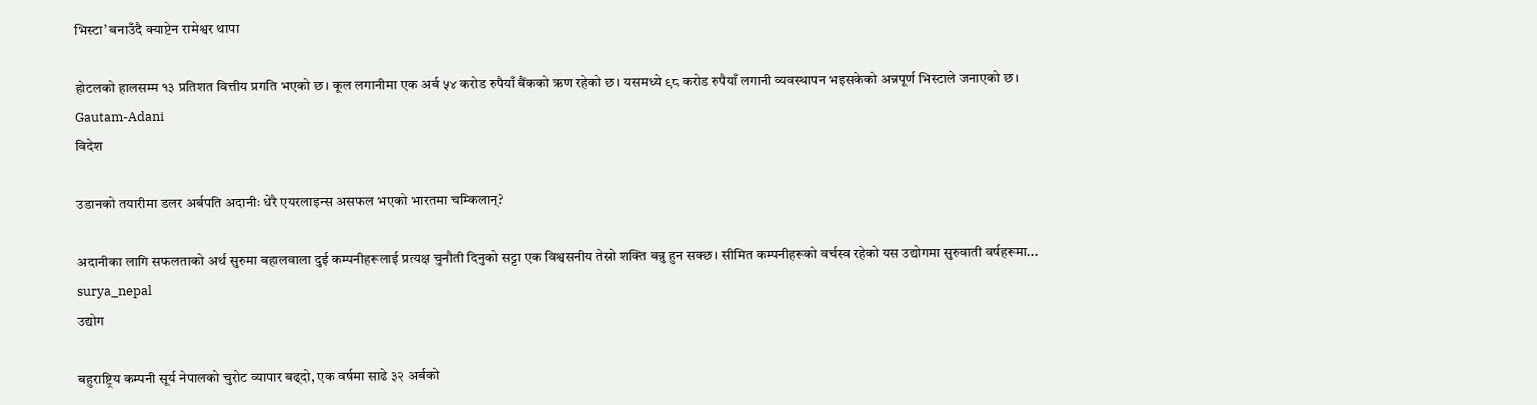भिस्टा’ बनाउँदै क्याप्टेन रामेश्वर थापा

होटलको हालसम्म १३ प्रतिशत वित्तीय प्रगति भएको छ। कूल लगानीमा एक अर्ब ५४ करोड रुपैयाँ बैंकको ऋण रहेको छ। यसमध्ये ९८ करोड रुपैयाँ लगानी व्यवस्थापन भइसकेको अन्नपूर्ण भिस्टाले जनाएको छ।
Gautam-Adani
विदेश

उडानको तयारीमा डलर अर्बपति अदानीः धेरै एयरलाइन्स असफल भएको भारतमा चम्किलान्?

अदानीका लागि सफलताको अर्थ सुरुमा बहालवाला दुई कम्पनीहरूलाई प्रत्यक्ष चुनौती दिनुको सट्टा एक विश्वसनीय तेस्रो शक्ति बन्नु हुन सक्छ। सीमित कम्पनीहरूको वर्चस्व रहेको यस उद्योगमा सुरुवाती वर्षहरूमा...
surya_nepal
उद्योग

बहुराष्ट्रिय कम्पनी सूर्य नेपालको चुरोट व्यापार बढ्दो, एक वर्षमा साढे ३२ अर्बको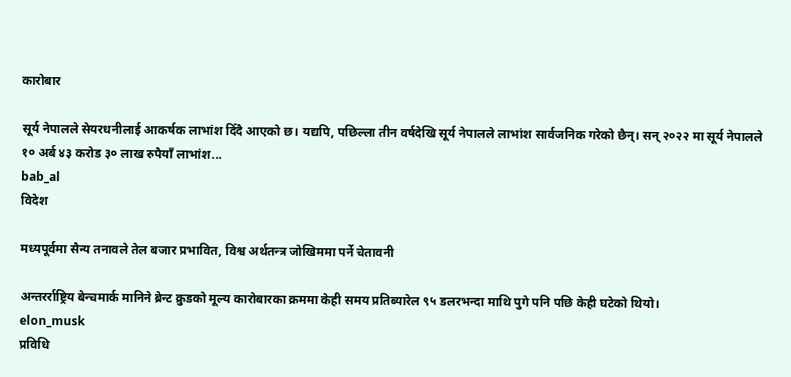कारोबार

सूर्य नेपालले सेयरधनीलाई आकर्षक लाभांश दिँदै आएको छ। यद्यपि, पछिल्ला तीन वर्षदेखि सूर्य नेपालले लाभांश सार्वजनिक गरेको छैन्। सन् २०२२ मा सूर्य नेपालले १० अर्ब ४३ करोड ३० लाख रुपैयाँ लाभांश...
bab_al
विदेश

मध्यपूर्वमा सैन्य तनावले तेल बजार प्रभावित, विश्व अर्थतन्त्र जोखिममा पर्ने चेतावनी

अन्तरर्राष्ट्रिय बेन्चमार्क मानिने ब्रेन्ट क्रुडको मूल्य कारोबारका क्रममा केही समय प्रतिब्यारेल ९५ डलरभन्दा माथि पुगे पनि पछि केही घटेको थियो।
elon_musk
प्रविधि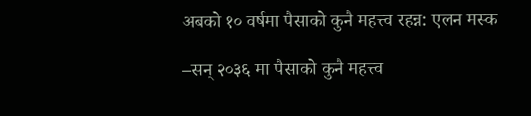अबको १० वर्षमा पैसाको कुनै महत्त्व रहन्न: एलन मस्क

–सन् २०३६ मा पैसाको कुनै महत्त्व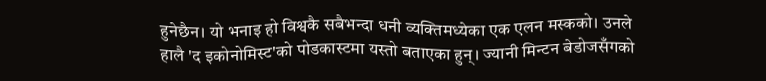हुनेछैन। यो भनाइ हो विश्वकै सबैभन्दा धनी व्यक्तिमध्येका एक एलन मस्कको। उनले हालै 'द इकोनोमिस्ट'को पोडकास्टमा यस्तो बताएका हुन्। ज्यानी मिन्टन बेडोजसँगको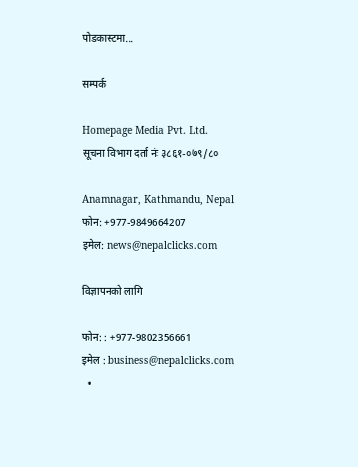पोडकास्टमा...

सम्पर्क

Homepage Media Pvt. Ltd.
सूचना विभाग दर्ता नंः ३८६१-०७९/८०

Anamnagar, Kathmandu, Nepal
फोन: +977-9849664207
इमेल: news@nepalclicks.com

विज्ञापनको लागि

फोन: : +977-9802356661
इमेल : business@nepalclicks.com
  •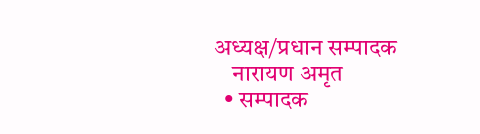अध्यक्ष/प्रधान सम्पादक
    नारायण अमृत
  • सम्पादक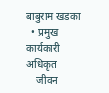बाबुराम खडका
  • प्रमुख कार्यकारी अधिकृत
    जीवन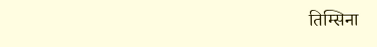तिम्सिना